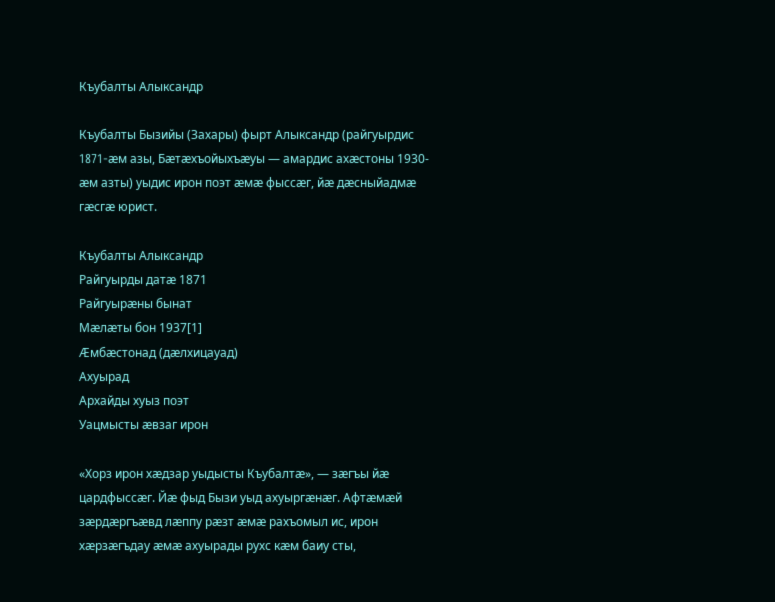Къубалты Алыксандр

Къубалты Бызийы (Захары) фырт Алыксандр (райгуырдис 1871-æм азы, Бæтæхъойыхъæуы — амардис ахæстоны 1930-æм азты) уыдис ирон поэт æмæ фыссæг, йæ дæсныйадмæ гæсгæ юрист.

Къубалты Алыксандр
Райгуырды датæ 1871
Райгуырæны бынат
Мæлæты бон 1937[1]
Æмбæстонад (дæлхицауад)
Ахуырад
Архайды хуыз поэт
Уацмысты æвзаг ирон

«Хорз ирон хæдзар уыдысты Къубалтæ», — зæгъы йæ цардфыссæг. Йæ фыд Бызи уыд ахуыргæнæг. Афтæмæй зæрдæргъæвд лæппу рæзт æмæ рахъомыл ис, ирон хæрзæгъдау æмæ ахуырады рухс кæм баиу сты,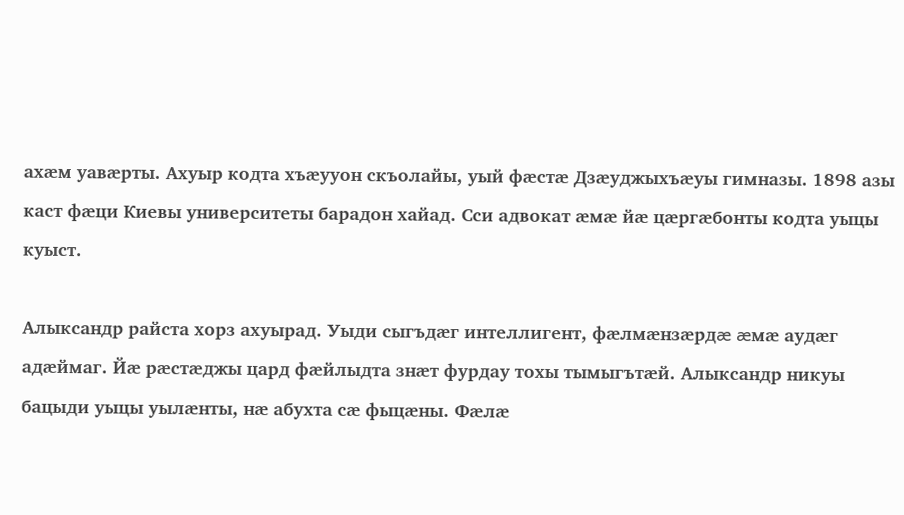ахæм уавæрты. Ахуыр кодта хъæууон скъолайы, уый фæстæ Дзæуджыхъæуы гимназы. 1898 азы каст фæци Киевы университеты барадон хайад. Сси адвокат æмæ йæ цæргæбонты кодта уыцы куыст.

Алыксандр райста хорз ахуырад. Уыди сыгъдæг интеллигент, фæлмæнзæрдæ æмæ аудæг адæймаг. Йæ рæстæджы цард фæйлыдта знæт фурдау тохы тымыгътæй. Алыксандр никуы бацыди уыцы уылæнты, нæ абухта сæ фыцæны. Фæлæ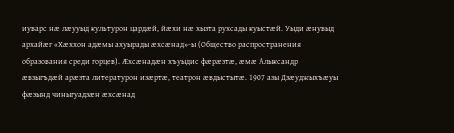иуварс нæ лæууыд культурон цардæй, йæхи нæ хызта рухсады куыстæй. Уыди æнувыд архайæг «Хæххон адæмы ахуырады æхсæнад»-ы (Общество распространения образования среди горцев). Æхсæнадæн хъуыдис фæрæзтæ, æмæ Алыксандр æвзыгъдæй арæзта литературон изæртæ, театрон æвдыстытæ. 1907 азы Дзæуджыхъæуы фæзынд чиныгуадзæн æхсæнад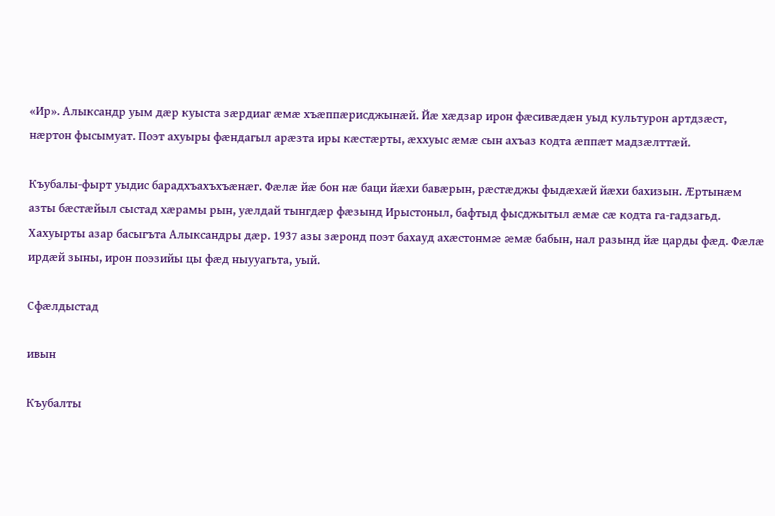«Ир». Алыксандр уым дæр куыста зæрдиаг æмæ хъæппæрисджынæй. Йæ хæдзар ирон фæсивæдæн уыд культурон артдзæст, нæртон фысымуат. Поэт ахуыры фæндагыл арæзта иры кæстæрты, æххуыс æмæ сын ахъаз кодта æппæт мадзæлттæй.

Къубалы-фырт уыдис барадхъахъхъæнæг. Фæлæ йæ бон нæ баци йæхи бавæрын, рæстæджы фыдæхæй йæхи бахизын. Æртынæм азты бæстæйыл сыстад хæрамы рын, уæлдай тынгдæр фæзынд Ирыстоныл, бафтыд фысджытыл æмæ сæ кодта га-гадзагьд. Хахуырты азар басыгъта Алыксандры дæр. 1937 азы зæронд поэт бахауд ахæстонмæ æмæ бабын, нал разынд йæ царды фæд. Фæлæ ирдæй зыны, ирон поэзийы цы фæд ныууагьта, уый.

Сфæлдыстад

ивын

Къубалты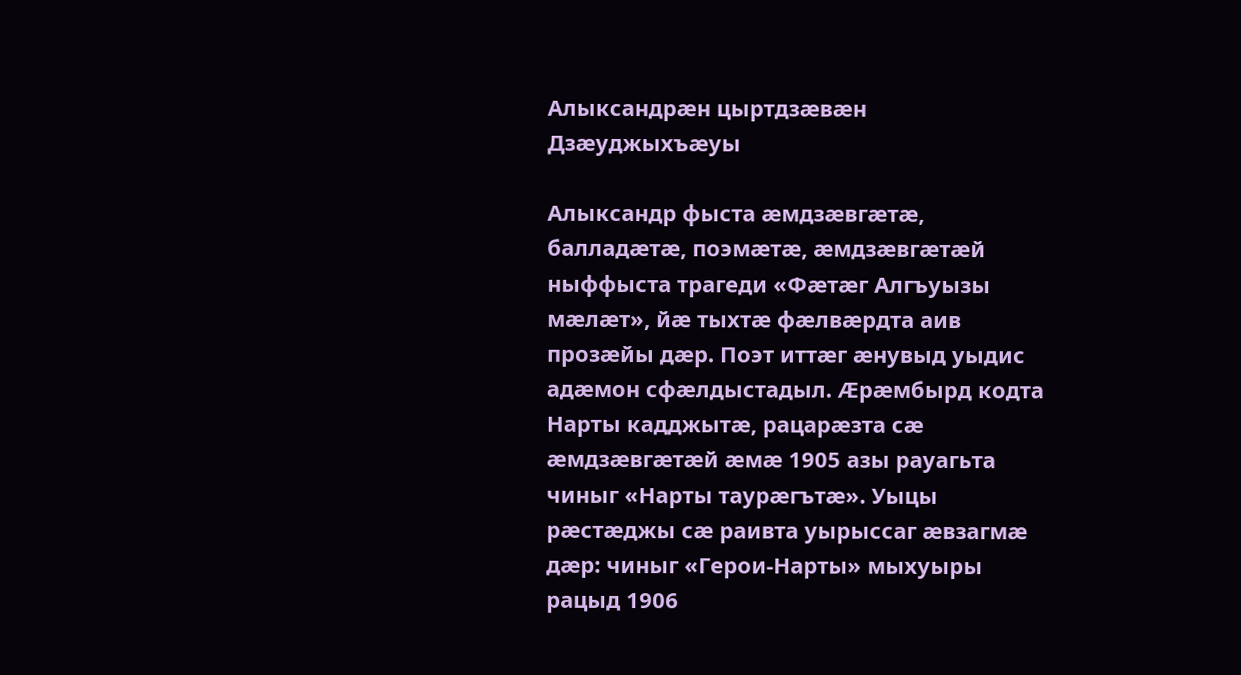Алыксандрæн цыртдзæвæн Дзæуджыхъæуы

Алыксандр фыста æмдзæвгæтæ, балладæтæ, поэмæтæ, æмдзæвгæтæй ныффыста трагеди «Фæтæг Алгъуызы мæлæт», йæ тыхтæ фæлвæрдта аив прозæйы дæр. Поэт иттæг æнувыд уыдис адæмон сфæлдыстадыл. Æрæмбырд кодта Нарты кадджытæ, рацарæзта сæ æмдзæвгæтæй æмæ 1905 азы рауагьта чиныг «Нарты таурæгътæ». Уыцы рæстæджы сæ раивта уырыссаг æвзагмæ дæр: чиныг «Герои-Нарты» мыхуыры рацыд 1906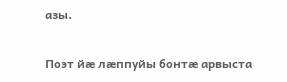азы.

Поэт йæ лæппуйы бонтæ арвыста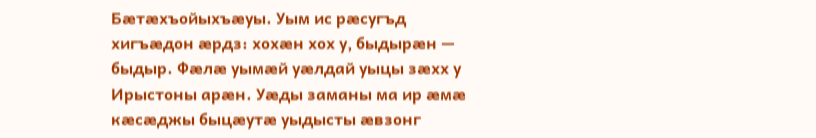Бæтæхъойыхъæуы. Уым ис рæсугъд хигъæдон æрдз: хохæн хох у, быдырæн — быдыр. Фæлæ уымæй уæлдай уыцы зæхх у Ирыстоны арæн. Уæды заманы ма ир æмæ кæсæджы быцæутæ уыдысты æвзонг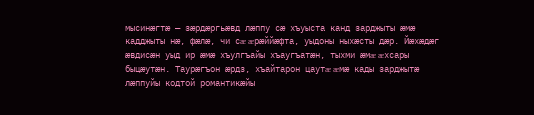мысинæгтæ — зæрдæргьæвд лæппу сæ хъуыста канд зарджыты æмæ кадджыты нæ, фæлæ, чи сæ æрæййæфта, уыдоны ныхæсты дæр. Йæхæдæг æвдисæн уыд ир æмæ хъулгъайы хъаугъатæн, тыхми æмæ æхсары быцæутæн. Таурæгъон æрдз, хъайтарон цаутæ æмæ кады зарджытæ лæппуйы кодтой романтикæйы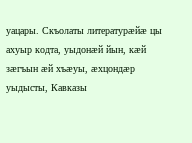уацары. Скъолаты литературæйæ цы ахуыр кодта, уыдонæй йын, кæй зæгъын æй хъæуы, æхцондæр уыдысты, Кавказы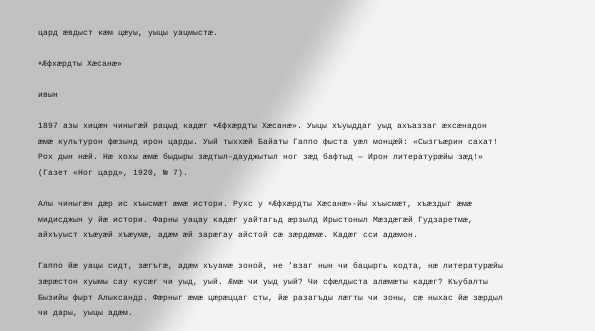цард æвдыст кæм цæуы, уыцы уацмыстæ.

«Æфхæрдты Хæсанæ»

ивын

1897 азы хицæн чиныгæй рацыд кадæг «Æфхæрдты Хæсанæ». Уыцы хъуыддаг уыд ахъаззаг æхсæнадон æмæ культурон фæзынд ирон царды. Уый тыххæй Байаты Гаппо фыста уæл монцæй: «Сызгъæрин сахат! Рох дын нæй. Нæ хохы æмæ быдыры зæдтыл-дауджытыл ног зæд бафтыд — Ирон литературæйы зæд!» (Газет «Ног цард», 1920, № 7).

Алы чиныгæн дæр ис хъысмæт æмæ истори. Рухс у «Æфхæрдты Хæсанæ»-йы хъысмæт, хъæздыг æмæ мидисджын у йæ истори. Фарны уацау кадæг уайтагьд æрзылд Ирыстоныл Мæздæгæй Гудзаретмæ, айхъуыст хъæуæй хъæумæ, адæм æй зарæгау айстой сæ зæрдæмæ. Кадæг сси адæмон.

Гаппо йæ уацы сидт, зæгъгæ, адæм хъуамæ зоной, не ’взаг нын чи бацыргь кодта, нæ литературæйы зæрæстон хуымы сау кусæг чи уыд, уый. Æмæ чи уыд уый? Чи сфæлдыста алæмæты кадæг? Къубалты Бызийы фырт Алыксандр. Фæрныг æмæ цæрæццаг сты, йæ разагъды лæгты чи зоны, сæ ныхас йæ зæрдыл чи дары, уыцы адæм.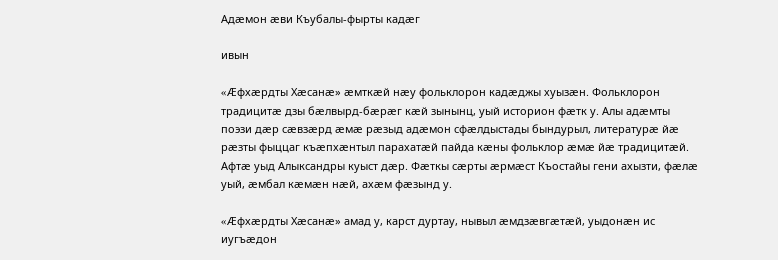Адæмон æви Къубалы-фырты кадæг

ивын

«Æфхæрдты Хæсанæ» æмткæй нæу фольклорон кадæджы хуызæн. Фольклорон традицитæ дзы бæлвырд-бæрæг кæй зынынц, уый историон фæтк у. Алы адæмты поэзи дæр сæвзæрд æмæ рæзыд адæмон сфæлдыстады бындурыл, литературæ йæ рæзты фыццаг къæпхæнтыл парахатæй пайда кæны фольклор æмæ йæ традицитæй. Афтæ уыд Алыксандры куыст дæр. Фæткы сæрты æрмæст Къостайы гени ахызти, фæлæ уый, æмбал кæмæн нæй, ахæм фæзынд у.

«Æфхæрдты Хæсанæ» амад у, карст дуртау, нывыл æмдзæвгæтæй, уыдонæн ис иугъæдон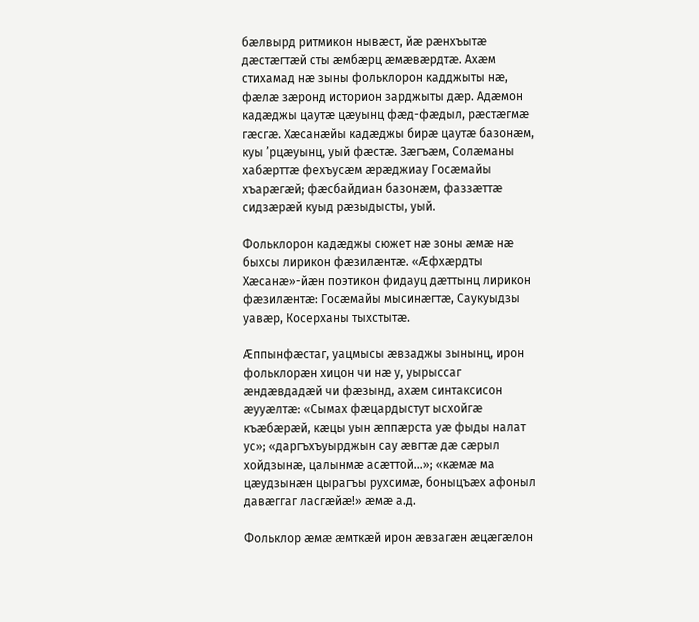бæлвырд ритмикон нывæст, йæ рæнхъытæ дæстæгтæй сты æмбæрц æмæвæрдтæ. Ахæм стихамад нæ зыны фольклорон кадджыты нæ, фæлæ зæронд историон зарджыты дæр. Адæмон кадæджы цаутæ цæуынц фæд-фæдыл, рæстæгмæ гæсгæ. Хæсанæйы кадæджы бирæ цаутæ базонæм, куы ’рцæуынц, уый фæстæ. Зæгъæм, Солæманы хабæрттæ фехъусæм æрæджиау Госæмайы хъарæгæй; фæсбайдиан базонæм, фаззæттæ сидзæрæй куыд рæзыдысты, уый.

Фольклорон кадæджы сюжет нæ зоны æмæ нæ быхсы лирикон фæзилæнтæ. «Æфхæрдты Хæсанæ»-йæн поэтикон фидауц дæттынц лирикон фæзилæнтæ: Госæмайы мысинæгтæ, Саукуыдзы уавæр, Косерханы тыхстытæ.

Æппынфæстаг, уацмысы æвзаджы зынынц, ирон фольклорæн хицон чи нæ у, уырыссаг æндæвдадæй чи фæзынд, ахæм синтаксисон æууæлтæ: «Сымах фæцардыстут ысхойгæ къæбæрæй, кæцы уын æппæрста уæ фыды налат ус»; «даргъхъуырджын сау æвгтæ дæ сæрыл хойдзынæ, цалынмæ асæттой...»; «кæмæ ма цæудзынæн цырагъы рухсимæ, боныцъæх афоныл давæггаг ласгæйæ!» æмæ а.д.

Фольклор æмæ æмткæй ирон æвзагæн æцæгæлон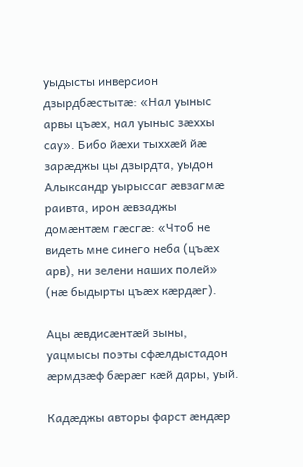уыдысты инверсион дзырдбæстытæ: «Нал уыныс арвы цъæх, нал уыныс зæххы сау». Бибо йæхи тыххæй йæ зарæджы цы дзырдта, уыдон Алыксандр уырыссаг æвзагмæ раивта, ирон æвзаджы домæнтæм гæсгæ: «Чтоб не видеть мне синего неба (цъæх арв), ни зелени наших полей» (нæ быдырты цъæх кæрдæг).

Ацы æвдисæнтæй зыны, уацмысы поэты сфæлдыстадон æрмдзæф бæрæг кæй дары, уый.

Кадæджы авторы фарст æндæр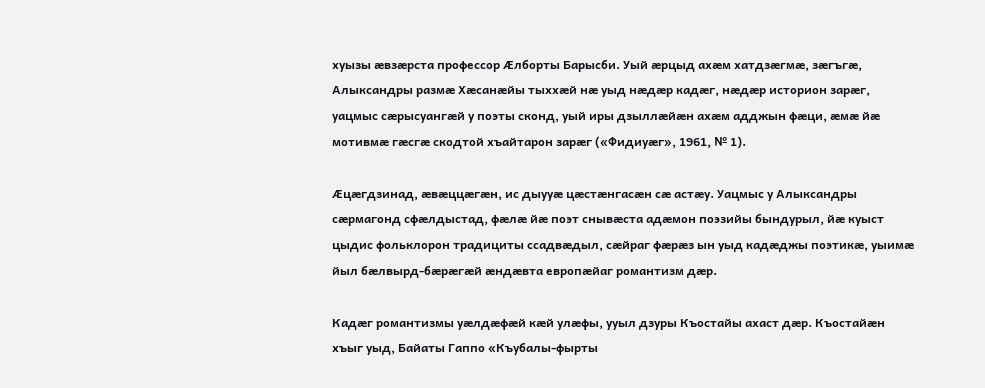хуызы æвзæрста профессор Æлборты Барысби. Уый æрцыд ахæм хатдзæгмæ, зæгъгæ, Алыксандры размæ Хæсанæйы тыххæй нæ уыд нæдæр кадæг, нæдæр историон зарæг, уацмыс сæрысуангæй у поэты сконд, уый иры дзыллæйæн ахæм адджын фæци, æмæ йæ мотивмæ гæсгæ скодтой хъайтарон зарæг («Фидиуæг», 1961, № 1).

Æцæгдзинад, æвæццæгæн, ис дыууæ цæстæнгасæн сæ астæу. Уацмыс у Алыксандры сæрмагонд сфæлдыстад, фæлæ йæ поэт снывæста адæмон поэзийы бындурыл, йæ куыст цыдис фольклорон традициты ссадвæдыл, сæйраг фæрæз ын уыд кадæджы поэтикæ, уыимæ йыл бæлвырд-бæрæгæй æндæвта европæйаг романтизм дæр.

Кадæг романтизмы уæлдæфæй кæй улæфы, ууыл дзуры Къостайы ахаст дæр. Къостайæн хъыг уыд, Байаты Гаппо «Къубалы-фырты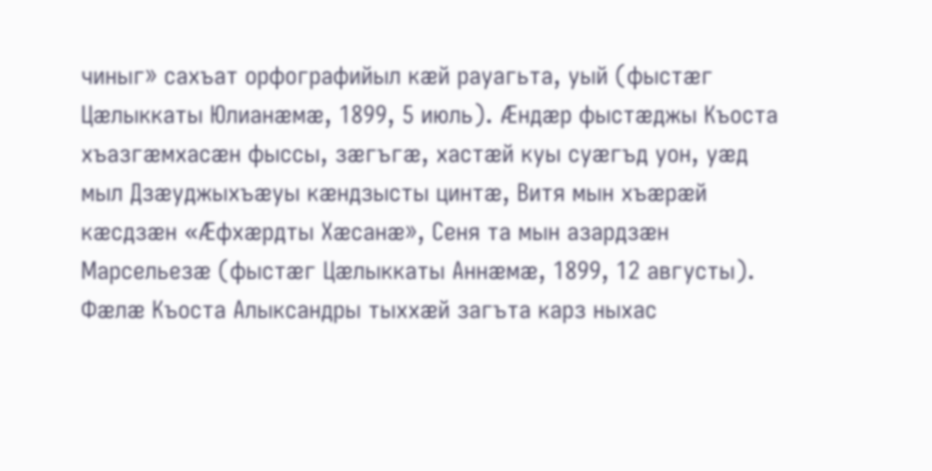чиныг» сахъат орфографийыл кæй рауагьта, уый (фыстæг Цæлыккаты Юлианæмæ, 1899, 5 июль). Æндæр фыстæджы Къоста хъазгæмхасæн фыссы, зæгъгæ, хастæй куы суæгъд уон, уæд мыл Дзæуджыхъæуы кæндзысты цинтæ, Витя мын хъæрæй кæсдзæн «Æфхæрдты Хæсанæ», Сеня та мын азардзæн Марсельезæ (фыстæг Цæлыккаты Аннæмæ, 1899, 12 августы). Фæлæ Къоста Алыксандры тыххæй загъта карз ныхас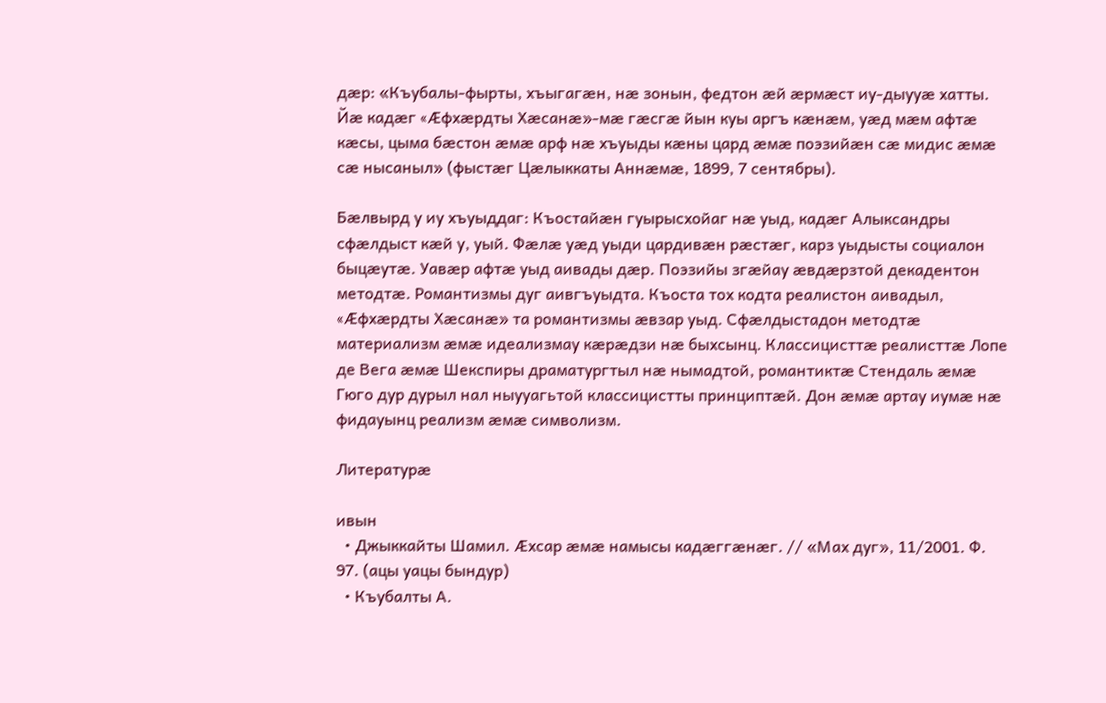дæр: «Къубалы-фырты, хъыгагæн, нæ зонын, федтон æй æрмæст иу-дыууæ хатты. Йæ кадæг «Æфхæрдты Хæсанæ»-мæ гæсгæ йын куы аргъ кæнæм, уæд мæм афтæ кæсы, цыма бæстон æмæ арф нæ хъуыды кæны цард æмæ поэзийæн сæ мидис æмæ сæ нысаныл» (фыстæг Цæлыккаты Аннæмæ, 1899, 7 сентябры).

Бæлвырд у иу хъуыддаг: Къостайæн гуырысхойаг нæ уыд, кадæг Алыксандры сфæлдыст кæй у, уый. Фæлæ уæд уыди цардивæн рæстæг, карз уыдысты социалон быцæутæ. Уавæр афтæ уыд аивады дæр. Поэзийы згæйау æвдæрзтой декадентон методтæ. Романтизмы дуг аивгъуыдта. Къоста тох кодта реалистон аивадыл, «Æфхæрдты Хæсанæ» та романтизмы æвзар уыд. Сфæлдыстадон методтæ материализм æмæ идеализмау кæрæдзи нæ быхсынц. Классицисттæ реалисттæ Лопе де Вега æмæ Шекспиры драматургтыл нæ нымадтой, романтиктæ Стендаль æмæ Гюго дур дурыл нал ныууагьтой классицистты принциптæй. Дон æмæ артау иумæ нæ фидауынц реализм æмæ символизм.

Литературæ

ивын
  • Джыккайты Шамил. Æхсар æмæ намысы кадæггæнæг. // «Мах дуг», 11/2001. Ф. 97. (ацы уацы бындур)
  • Къубалты А.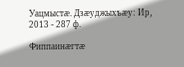Уацмыстæ. Дзæуджыхъæу: Ир, 2013 - 287 ф.

Фиппаинæгтæ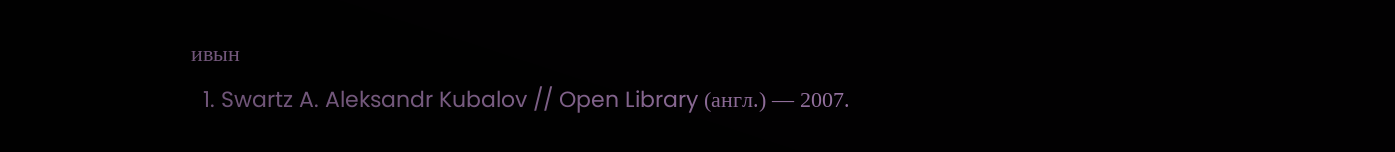ивын
  1. Swartz A. Aleksandr Kubalov // Open Library (англ.) — 2007.